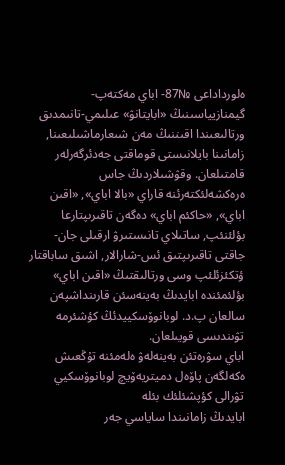ەلورداداعى №87- اباي مەكتەپ-گيمنازيياسىنىڭ «ابايتانۋ» عىلىمي-تانىمدىق ورتالىعىندا اقىننىڭ مەن شىعارماشىلىعىنا, زامانىنا بايلانىستى قوماقتى جەدئرگەرلەر قامتىلعان. وقۋشىلاردىڭ جاس ەرەكشەلئكتەرئنە قاراي «بالا اباي», «اقىن اباي», «حاكئم اباي» دەگەن تاقىرىپتارعا بؤلئنئپ, ساتىلاي تانىستىرۋ ارقىلى جان-جاقتى تاقىرىپتىق ئس-شارالار, اشىق ساباقتار ؤتكئزئلئپ وسى ورتالىقتىڭ «اقىن اباي» بؤلئمئندە ابايدىڭ بەينەسئن قارىنداشپەن سالعان پ.د. لوبانوۆسكييدئڭ كؤشئرمە تۋىندىسى قويىلعان.
اباي سۋرەتئن بەينەلەۋ ەلەمئنە تۇڭعىش ەكەلگەن پاۆەل دميتريەۆيچ لوبانوۆسكيي تۋرالى كؤپشئلئك بئلە
ابايدىڭ زامانىندا ساياسي جەر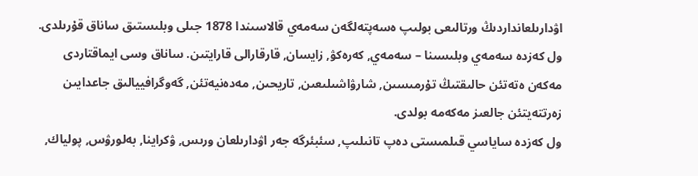اۋدارىلعانداردىڭ ورتالىعى بولىپ ەسەپتەلگەن سەمەي قالاسىندا 1878 جىلى وبلىستىق ساناق قۇرىلدى. ول كەزدە سەمەي وبلىسىنا – سەمەي, كەرەكۋ, زايسان, قارقارالى قارايتىن. ساناق وسى ايماقتاردى مەكەن ەتەتئن حالىقتىڭ تۇرمىسىن, شارۋاشىلىعىن, تاريحىن, مەدەنيەتئن, گەوگرافييالىق جاعدايىن زەرتتەيتئن جالعىز مەكەمە بولدى.
ول كەزدە ساياسي قىلمىستى دەپ تانىلىپ, سئبئرگە جەر اۋدارىلعان ورىس, ۋكراينا, بەلورۋس, پولياك,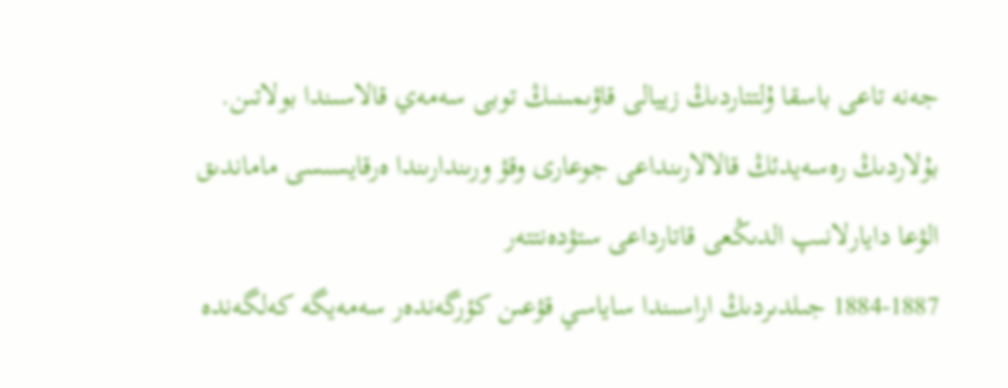جەنە تاعى باسقا ۇلتتاردىڭ زييالى قاۋىمىنىڭ توبى سەمەي قالاسىندا بولاتىن. بۇلاردىڭ رەسەيدئڭ قالالارىنداعى جوعارى وقۋ ورىندارىندا ەرقايسىسى ماماندىق الۋعا دايارلانىپ الدىڭعى قاتارداعى ستۋدەنتتەر
1884-1887 جىلدىردىڭ اراسىندا ساياسي قۋعىن كؤرگەندەر سەمەيگە كەلگەندە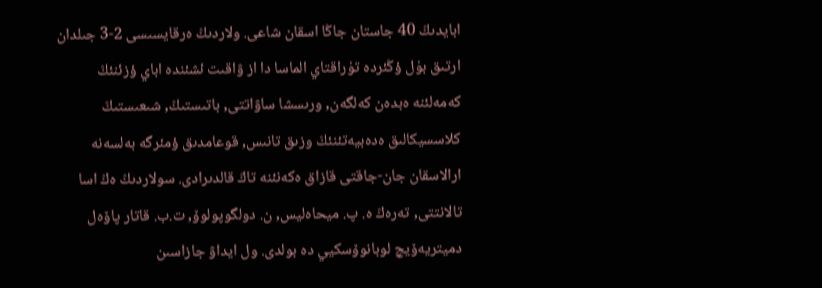ابايدىڭ 40 جاستان جاڭا اسقان شاعى. ولاردىڭ ەرقايسىسى 2-3 جىلدان ارتىق بۇل ؤڭئردە تۇراقتاي الماسا دا از ۋاقىت ئشئندە اباي ؤزئنئڭ كەمەلئنە ەبدەن كەلگەن, ورىسشا ساۋاتتى, باتىستىڭ, شىعىستىڭ كلاسسيكالىق ەدەبيەتئنئڭ وزىق تانىس, قوعامدىق ؤمئرگە بەلسەنە ارالاسقان جان-جاقتى قازاق ەكەنئنە تاڭ قالدىرادى. سولاردىڭ ەڭ اسا تالانتتى, تەرەڭ ە. پ. ميحاەليس, ن. دولگوپولوۆ, ت.ب. قاتار پاۆەل دميتريەۆيچ لوبانوۆسكيي دە بولدى. ول ايداۋ جازاسىن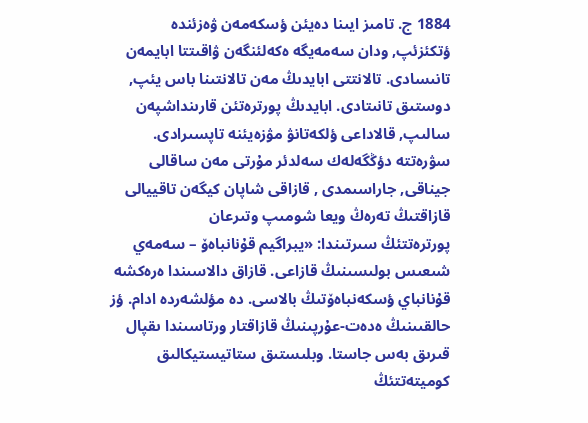1884 ج. تامىز ايىنا دەيئن ؤسكەمەن ۋەزئندە ؤتكئزئپ, ودان سەمەيگە ەكەلئنگەن ۋاقىتتا ابايمەن تانىسادى. تالانتتى ابايدىڭ مەن تالانتىنا باس يئپ, دوستىق تانىتادى. ابايدىڭ پورترەتئن قارىنداشپەن سالىپ, قالاداعى ؤلكەتانۋ مۋزەيئنە تاپسىرادى. سۋرەتتە دؤڭگەلەك سەلدئر مۇرتى مەن ساقالى جيناقى, جاراسىمدى , قازاقى شاپان كيگەن تاقييالى قازاقتىڭ تەرەڭ ويعا شومىپ وتىرعان
پورترەتتئڭ سىرتىندا: «يبراگيم قۇنانباەۆ – سەمەي شىعىس بولىسىنىڭ قازاعى. قازاق دالاسىندا ەرەكشە قۇنانباي ؤسكەنباەۆتىڭ بالاسى. دە مؤلشەردە ادام. ؤز حالقىىنىڭ ەدەت-عۇرپىنىڭ قازاقتار ورتاسىندا ىقپال قىرىق بەس جاستا. وبلىستىق ستاتيستيكالىق كوميتەتتئڭ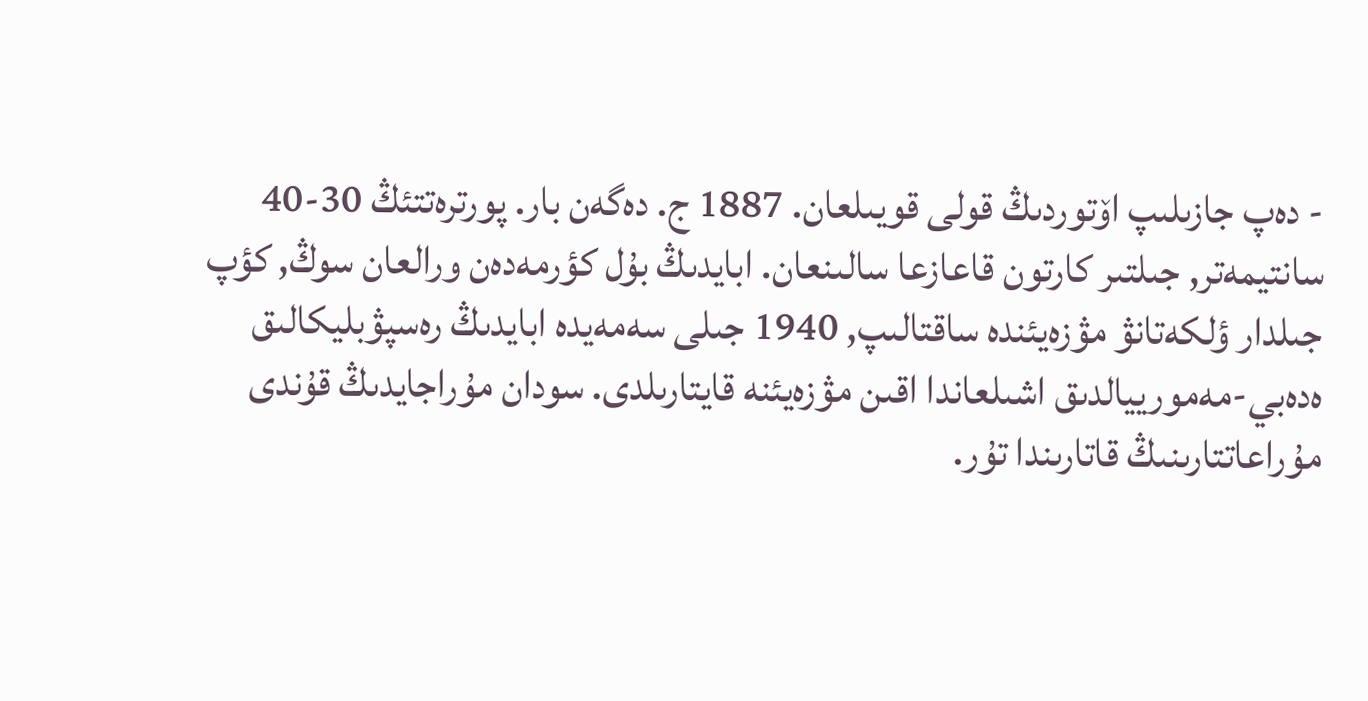- دەپ جازىلىپ اۆتوردىڭ قولى قويىلعان. 1887 ج. دەگەن بار. پورترەتتئڭ 30-40 سانتيمەتر, جىلتىر كارتون قاعازعا سالىنعان. ابايدىڭ بۇل كؤرمەدەن ورالعان سوڭ, كؤپ جىلدار ؤلكەتانۋ مۋزەيئندە ساقتالىپ, 1940 جىلى سەمەيدە ابايدىڭ رەسپۋبليكالىق ەدەبي-مەمورييالدىق اشىلعاندا اقىن مۋزەيئنە قايتارىلدى. سودان مۇراجايدىڭ قۇندى مۇراعاتتارىنىڭ قاتارىندا تۇر.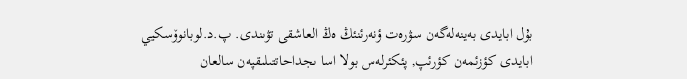بۇل ابايدى بەينەلەگەن سۋرەت ؤنەرئنئڭ ەڭ العاشقى تۋىندى. پ.د.لوبانوۆسكيي ابايدى كؤزئمەن كؤرئپ, پئكئرلەس بولا اسا ىجداحاتتىلىقپەن سالعان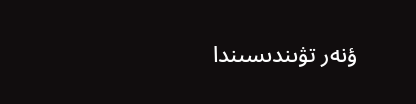ؤنەر تۋىندىسىندا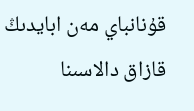قۇنانباي مەن ابايدىڭ قازاق دالاسىنا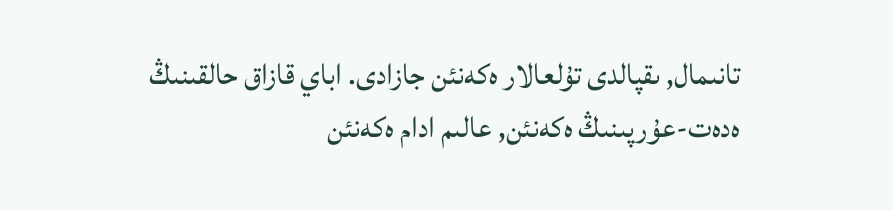تانىمال, ىقپالدى تۇلعالار ەكەنئن جازادى. اباي قازاق حالقىنىڭ ەدەت-عۇرپىنىڭ ەكەنئن, عالىم ادام ەكەنئن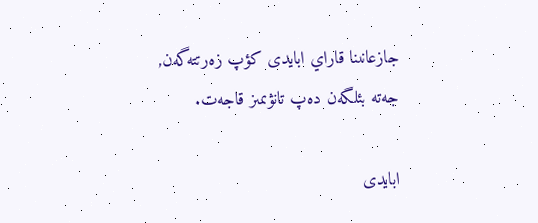جازعانىنا قاراي ابايدى كؤپ زەرتتەگەن, جەتە بئلگەن دەپ تانۋىمىز قاجەت.

ابايدى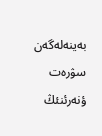بەينەلەگەن سۋرەت ؤنەرئنئڭ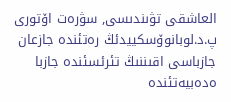العاشقى تۋىندىسى, سۋرەت اۆتورى پ.د.لوبانوۆسكييدئڭ رەتئندە جازعان جازباسى اقىننىڭ تئرئسئندە جازبا ەدەبيەتئندە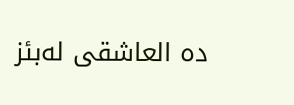دە العاشقى لەبئز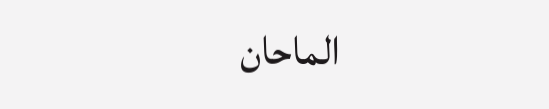الماحان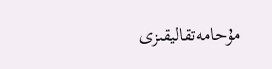مۇحامەتقاليقىزى